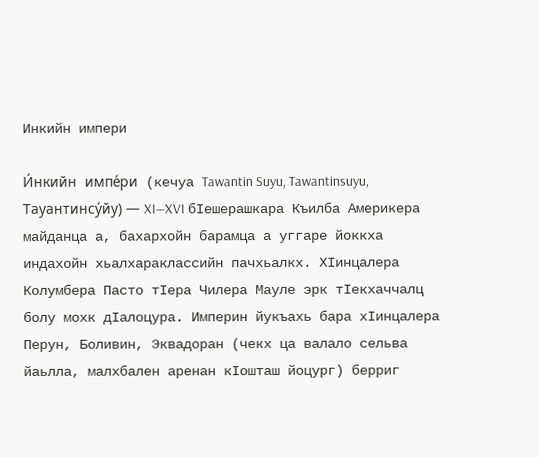Инкийн импери

И́нкийн импе́ри (кечуа Tawantin Suyu, Tawantinsuyu, Тауантинсу́йу) — XI—XVI бӀешерашкара Къилба Америкера майданца а, бахархойн барамца а уггаре йоккха индахойн хьалхараклассийн пачхьалкх. ХӀинцалера Колумбера Пасто тӀера Чилера Мауле эрк тӀекхаччалц болу мохк дӀалоцура. Империн йукъахь бара хӀинцалера Перун, Боливин, Эквадоран (чекх ца валало сельва йаьлла, малхбален аренан кӀошташ йоцург) берриг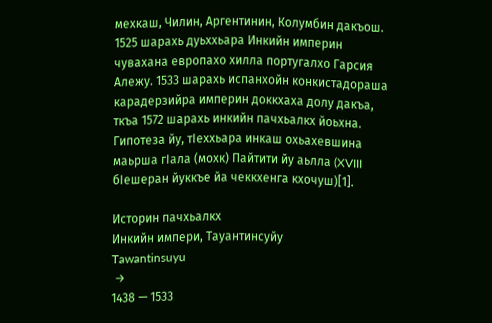мехкаш, Чилин, Аргентинин, Колумбин дакъош. 1525 шарахь дуьххьара Инкийн империн чувахана европахо хилла португалхо Гарсия Алежу. 1533 шарахь испанхойн конкистадораша карадерзийра империн доккхаха долу дакъа, ткъа 1572 шарахь инкийн пачхьалкх йоьхна. Гипотеза йу, тӀеххьара инкаш охьахевшина маьрша гӀала (мохк) Пайтити йу аьлла (XVIII бӀешеран йуккъе йа чеккхенга кхочуш)[1].

Историн пачхьалкх
Инкийн импери, Тауантинсуйу
Tawantinsuyu
 →
1438 — 1533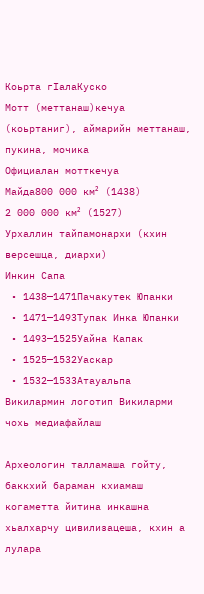Коьрта гӀалаКуско
Мотт (меттанаш)кечуа (коьртаниг), аймарийн меттанаш, пукина, мочика
Официалан мотткечуа
Майда800 000 км² (1438)
2 000 000 км² (1527)
Урхаллин тайпамонархи (кхин версешца, диархи)
Инкин Сапа
 • 1438—1471Пачакутек Юпанки
 • 1471—1493Тупак Инка Юпанки
 • 1493—1525Уайна Капак
 • 1525—1532Уаскар
 • 1532—1533Атауальпа
Викилармин логотип Викиларми чохь медиафайлаш

Археологин талламаша гойту, баккхий бараман кхиамаш когаметта йитина инкашна хьалхарчу цивилизацеша, кхин а лулара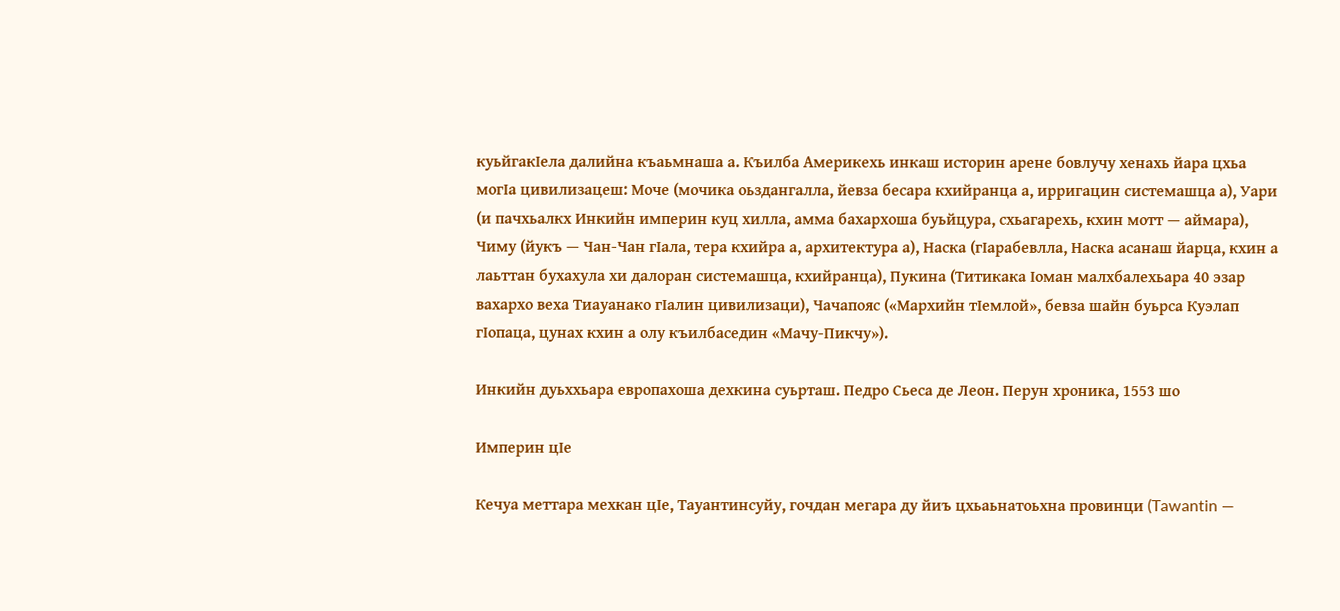куьйгакӀела далийна къаьмнаша а. Къилба Америкехь инкаш историн арене бовлучу хенахь йара цхьа могӀа цивилизацеш: Моче (мочика оьздангалла, йевза бесара кхийранца а, ирригацин системашца а), Уари (и пачхьалкх Инкийн империн куц хилла, амма бахархоша буьйцура, схьагарехь, кхин мотт — аймара), Чиму (йукъ — Чан-Чан гӀала, тера кхийра а, архитектура а), Наска (гӀарабевлла, Наска асанаш йарца, кхин а лаьттан бухахула хи далоран системашца, кхийранца), Пукина (Титикака Ӏоман малхбалехьара 40 эзар вахархо веха Тиауанако гӀалин цивилизаци), Чачапояс («Мархийн тӀемлой», бевза шайн буьрса Куэлап гӀопаца, цунах кхин а олу къилбаседин «Мачу-Пикчу»).

Инкийн дуьххьара европахоша дехкина суьрташ. Педро Сьеса де Леон. Перун хроника, 1553 шо

Империн цӀе

Кечуа меттара мехкан цӀе, Тауантинсуйу, гочдан мегара ду йиъ цхьаьнатоьхна провинци (Tawantin —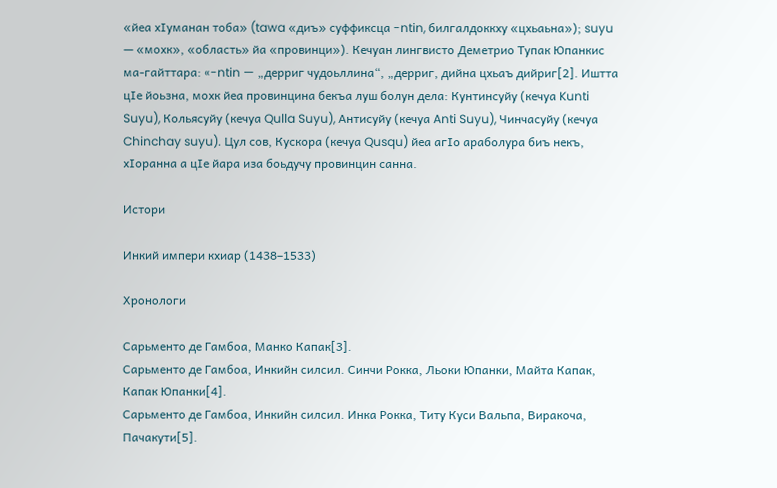«йеа хӀуманан тоба» (tawa «диъ» суффиксца -ntin, билгалдоккху «цхьаьна»); suyu — «мохк», «область» йа «провинци»). Кечуан лингвисто Деметрио Тупак Юпанкис ма-гайттара: «-ntin — „дерриг чудоьллина“, „дерриг, дийна цхьаъ дийриг[2]. Иштта цӀе йоьзна, мохк йеа провинцина бекъа луш болун дела: Кунтинсуйу (кечуа Kunti Suyu), Кольясуйу (кечуа Qulla Suyu), Антисуйу (кечуа Anti Suyu), Чинчасуйу (кечуа Chinchay suyu). Цул сов, Кускора (кечуа Qusqu) йеа агӀо араболура биъ некъ, хӀоранна а цӀе йара иза боьдучу провинцин санна.

Истори

Инкий импери кхиар (1438–1533)

Хронологи

Сарьменто де Гамбоа, Манко Капак[3].
Сарьменто де Гамбоа, Инкийн силсил. Синчи Рокка, Льоки Юпанки, Майта Капак, Капак Юпанки[4].
Сарьменто де Гамбоа, Инкийн силсил. Инка Рокка, Титу Куси Вальпа, Виракоча, Пачакути[5].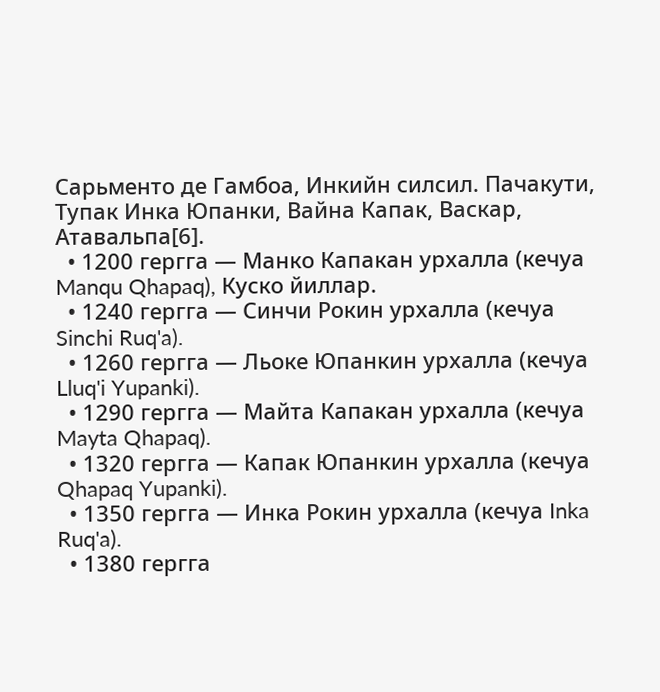Сарьменто де Гамбоа, Инкийн силсил. Пачакути, Тупак Инка Юпанки, Вайна Капак, Васкар, Атавальпа[6].
  • 1200 гергга — Манко Капакан урхалла (кечуа Manqu Qhapaq), Куско йиллар.
  • 1240 гергга — Синчи Рокин урхалла (кечуа Sinchi Ruq'a).
  • 1260 гергга — Льоке Юпанкин урхалла (кечуа Lluq'i Yupanki).
  • 1290 гергга — Майта Капакан урхалла (кечуа Mayta Qhapaq).
  • 1320 гергга — Капак Юпанкин урхалла (кечуа Qhapaq Yupanki).
  • 1350 гергга — Инка Рокин урхалла (кечуа Inka Ruq'a).
  • 1380 гергга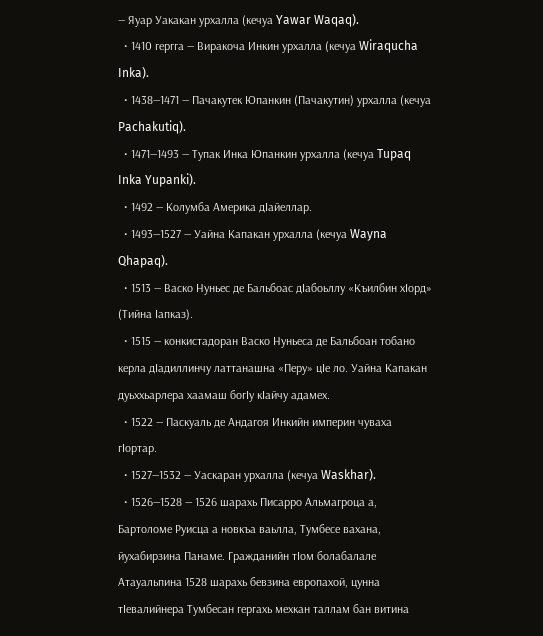— Яуар Уакакан урхалла (кечуа Yawar Waqaq).
  • 1410 гергга — Виракоча Инкин урхалла (кечуа Wiraqucha Inka).
  • 1438—1471 — Пачакутек Юпанкин (Пачакутин) урхалла (кечуа Pachakutiq).
  • 1471—1493 — Тупак Инка Юпанкин урхалла (кечуа Tupaq Inka Yupanki).
  • 1492 — Колумба Америка дӀайеллар.
  • 1493—1527 — Уайна Капакан урхалла (кечуа Wayna Qhapaq).
  • 1513 — Васко Нуньес де Бальбоас дӀабоьллу «Къилбин хӀорд» (Тийна Ӏапказ).
  • 1515 — конкистадоран Васко Нуньеса де Бальбоан тобано керла дӀадиллинчу латтанашна «Перу» цӀе ло. Уайна Капакан дуьххьарлера хаамаш богӀу кӀайчу адамех.
  • 1522 — Паскуаль де Андагоя Инкийн империн чуваха гӀортар.
  • 1527—1532 — Уаскаран урхалла (кечуа Waskhar).
  • 1526—1528 — 1526 шарахь Писарро Альмагроца а, Бартоломе Руисца а новкъа ваьлла, Тумбесе вахана, йухабирзина Панаме. Гражданийн тӀом болабалале Атауальпина 1528 шарахь бевзина европахой, цунна тӀевалийнера Тумбесан гергахь мехкан таллам бан витина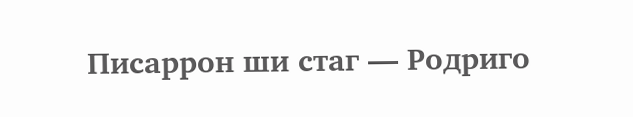Писаррон ши стаг — Родриго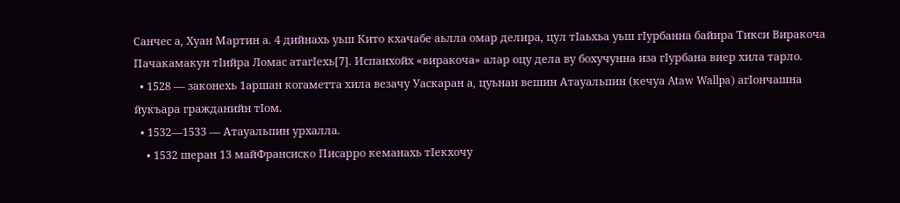Санчес а, Хуан Мартин а. 4 дийнахь уьш Кито кхачабе аьлла омар делира, цул тӀаьхьа уьш гӀурбанна байира Тикси Виракоча Пачакамакун тӀийра Ломас атагӀехь[7]. Испанхойх «виракоча» алар оцу дела ву бохучунна иза гӀурбана виер хила тарло.
  • 1528 — законехь 1аршан когаметта хила везачу Уаскаран а, цуьнан вешин Атауальпин (кечуа Ataw Wallpa) агӀончашна йукъара гражданийн тӀом.
  • 1532—1533 — Атауальпин урхалла.
    • 1532 шеран 13 майФрансиско Писарро кеманахь тӀекхочу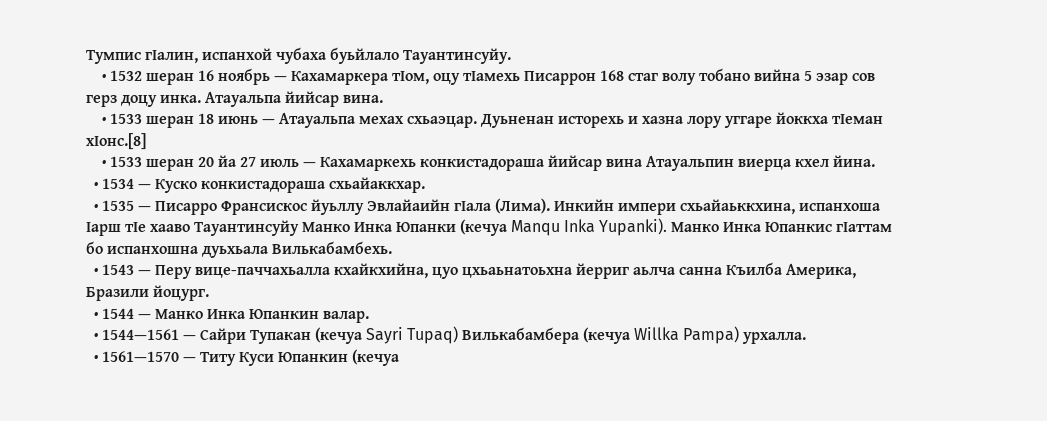Тумпис гӀалин, испанхой чубаха буьйлало Тауантинсуйу.
    • 1532 шеран 16 ноябрь — Кахамаркера тӀом, оцу тӀамехь Писаррон 168 стаг волу тобано вийна 5 эзар сов герз доцу инка. Атауальпа йийсар вина.
    • 1533 шеран 18 июнь — Атауальпа мехах схьаэцар. Дуьненан исторехь и хазна лору уггаре йоккха тӀеман хӀонс.[8]
    • 1533 шеран 20 йа 27 июль — Кахамаркехь конкистадораша йийсар вина Атауальпин виерца кхел йина.
  • 1534 — Куско конкистадораша схьайаккхар.
  • 1535 — Писарро Франсискос йуьллу Эвлайаийн гӀала (Лима). Инкийн импери схьайаьккхина, испанхоша Ӏарш тӀе хааво Тауантинсуйу Манко Инка Юпанки (кечуа Manqu Inka Yupanki). Манко Инка Юпанкис гӀаттам бо испанхошна дуьхьала Вилькабамбехь.
  • 1543 — Перу вице-паччахьалла кхайкхийна, цуо цхьаьнатоьхна йерриг аьлча санна Къилба Америка, Бразили йоцург.
  • 1544 — Манко Инка Юпанкин валар.
  • 1544—1561 — Сайри Тупакан (кечуа Sayri Tupaq) Вилькабамбера (кечуа Willka Pampa) урхалла.
  • 1561—1570 — Титу Куси Юпанкин (кечуа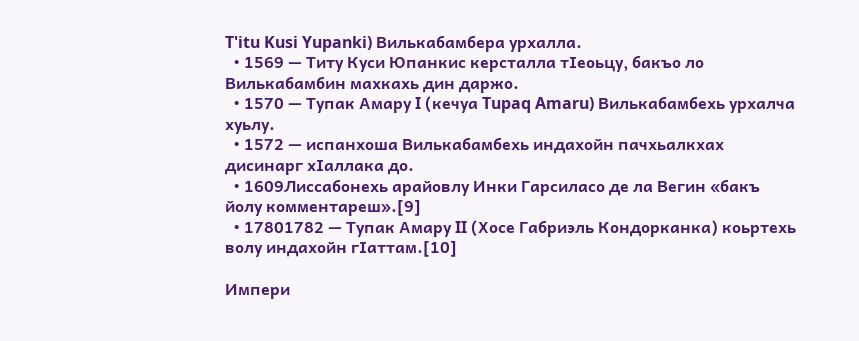T'itu Kusi Yupanki) Вилькабамбера урхалла.
  • 1569 — Титу Куси Юпанкис керсталла тӀеоьцу, бакъо ло Вилькабамбин махкахь дин даржо.
  • 1570 — Тупак Амару I (кечуа Tupaq Amaru) Вилькабамбехь урхалча хуьлу.
  • 1572 — испанхоша Вилькабамбехь индахойн пачхьалкхах дисинарг хӀаллака до.
  • 1609Лиссабонехь арайовлу Инки Гарсиласо де ла Вегин «бакъ йолу комментареш».[9]
  • 17801782 — Тупак Амару II (Хосе Габриэль Кондорканка) коьртехь волу индахойн гӀаттам.[10]

Импери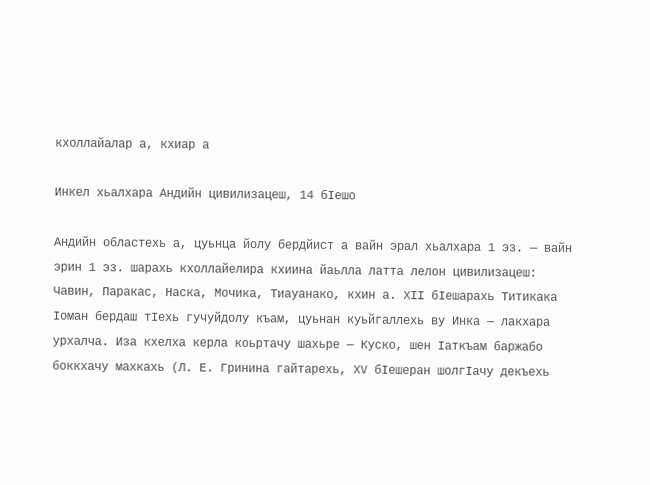кхоллайалар а, кхиар а

Инкел хьалхара Андийн цивилизацеш, 14 бӀешо

Андийн областехь а, цуьнца йолу бердйист а вайн эрал хьалхара 1 эз. — вайн эрин 1 эз. шарахь кхоллайелира кхиина йаьлла латта лелон цивилизацеш: Чавин, Паракас, Наска, Мочика, Тиауанако, кхин а. XII бӀешарахь Титикака Ӏоман бердаш тӀехь гучуйдолу къам, цуьнан куьйгаллехь ву Инка — лакхара урхалча. Иза кхелха керла коьртачу шахьре — Куско, шен Ӏаткъам баржабо боккхачу махкахь (Л. Е. Гринина гайтарехь, XV бӀешеран шолгӀачу декъехь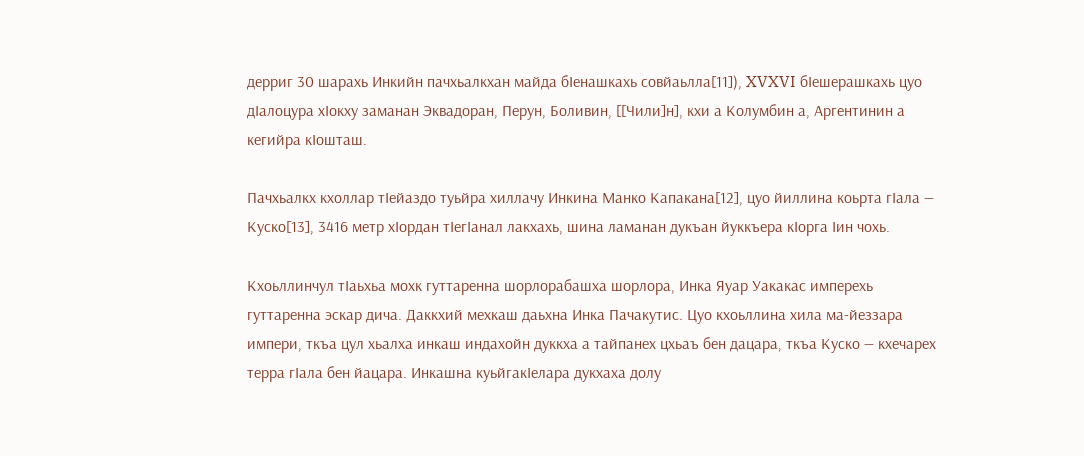дерриг 30 шарахь Инкийн пачхьалкхан майда бӀенашкахь совйаьлла[11]), XVXVI бӀешерашкахь цуо дӀалоцура хӀокху заманан Эквадоран, Перун, Боливин, [[Чили]н], кхи а Колумбин а, Аргентинин а кегийра кӀошташ.

Пачхьалкх кхоллар тӀейаздо туьйра хиллачу Инкина Манко Капакана[12], цуо йиллина коьрта гӀала — Куско[13], 3416 метр хӀордан тӀегӀанал лакхахь, шина ламанан дукъан йуккъера кӀорга Ӏин чохь.

Кхоьллинчул тӀаьхьа мохк гуттаренна шорлорабашха шорлора, Инка Яуар Уакакас имперехь гуттаренна эскар дича. Даккхий мехкаш даьхна Инка Пачакутис. Цуо кхоьллина хила ма-йеззара импери, ткъа цул хьалха инкаш индахойн дуккха а тайпанех цхьаъ бен дацара, ткъа Куско — кхечарех терра гӀала бен йацара. Инкашна куьйгакӀелара дукхаха долу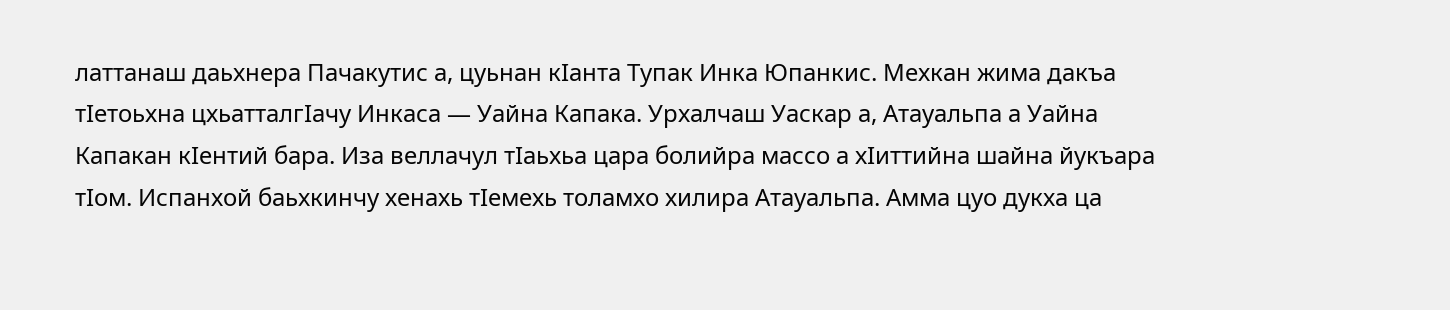латтанаш даьхнера Пачакутис а, цуьнан кӀанта Тупак Инка Юпанкис. Мехкан жима дакъа тӀетоьхна цхьатталгӀачу Инкаса — Уайна Капака. Урхалчаш Уаскар а, Атауальпа а Уайна Капакан кӀентий бара. Иза веллачул тӀаьхьа цара болийра массо а хӀиттийна шайна йукъара тӀом. Испанхой баьхкинчу хенахь тӀемехь толамхо хилира Атауальпа. Амма цуо дукха ца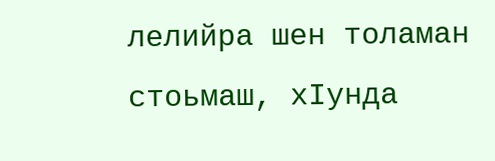лелийра шен толаман стоьмаш, хӀунда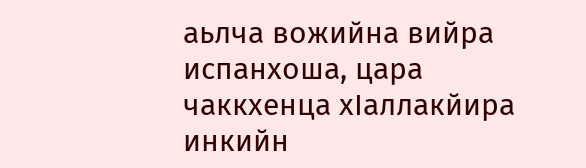аьлча вожийна вийра испанхоша, цара чаккхенца хӀаллакйира инкийн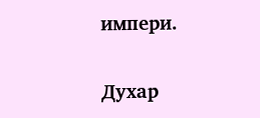импери.

Духар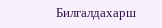Билгалдахарш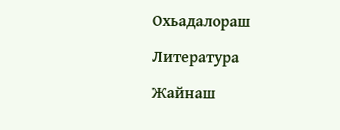Охьадалораш

Литература

Жайнаш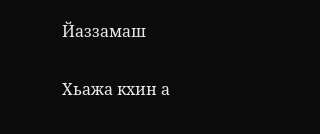Йаззамаш

Хьажа кхин а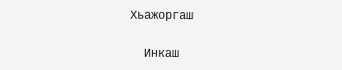Хьажоргаш

  Инкаш